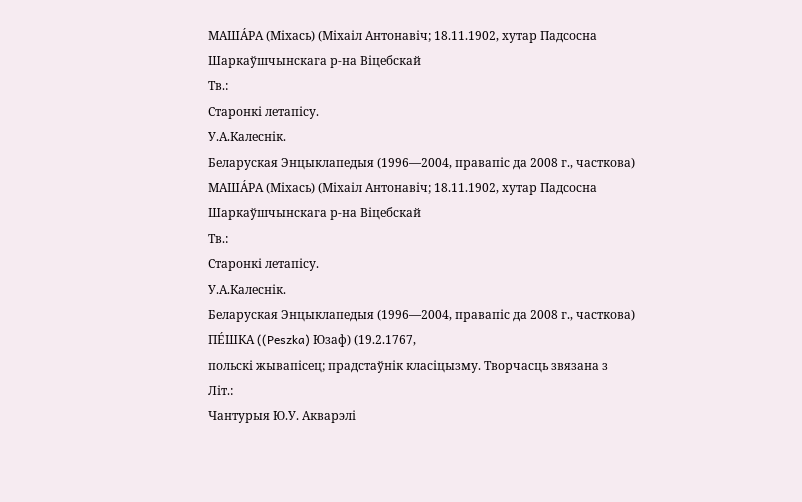МАША́РА (Міхась) (Міхаіл Антонавіч; 18.11.1902, хутар Падсосна Шаркаўшчынскага р-на Віцебскай
Тв.:
Старонкі летапісу.
У.А.Калеснік.
Беларуская Энцыклапедыя (1996—2004, правапіс да 2008 г., часткова)
МАША́РА (Міхась) (Міхаіл Антонавіч; 18.11.1902, хутар Падсосна Шаркаўшчынскага р-на Віцебскай
Тв.:
Старонкі летапісу.
У.А.Калеснік.
Беларуская Энцыклапедыя (1996—2004, правапіс да 2008 г., часткова)
ПЕ́ШКА ((Peszka) Юзаф) (19.2.1767,
польскі жывапісец; прадстаўнік класіцызму. Творчасць звязана з
Літ.:
Чантурыя Ю.У. Акварэлі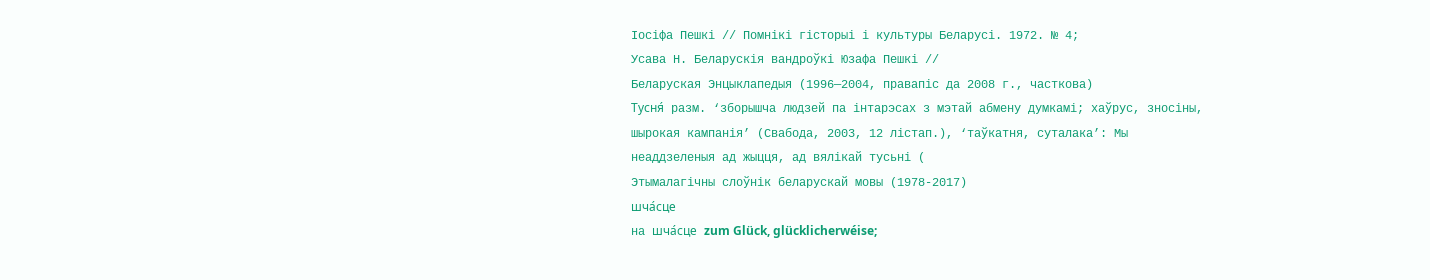Іосіфа Пешкі // Помнікі гісторыі і культуры Беларусі. 1972. № 4;
Усава Н. Беларускія вандроўкі Юзафа Пешкі //
Беларуская Энцыклапедыя (1996—2004, правапіс да 2008 г., часткова)
Тусня́ разм. ‘зборышча людзей па інтарэсах з мэтай абмену думкамі; хаўрус, зносіны, шырокая кампанія’ (Свабода, 2003, 12 лістап.), ‘таўкатня, суталака’: Мы неаддзеленыя ад жыцця, ад вялікай тусьні (
Этымалагічны слоўнік беларускай мовы (1978-2017)
шча́сце
на шча́сце zum Glück, glücklicherwéise;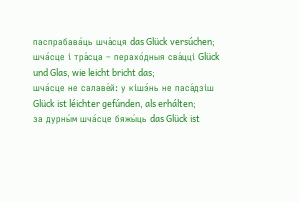паспрабава́ць шча́сця das Glück versúchen;
шча́сце і тра́сца – перахо́дныя сва́цці Glück und Glas, wie leicht bricht das;
шча́сце не салаве́й: у кішэ́нь не паса́дзіш Glück ist léichter gefúnden, als erhálten;
за дурны́м шча́сце бяжы́ць das Glück ist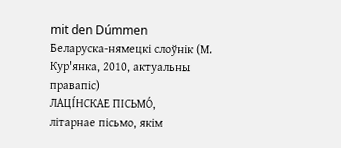mit den Dúmmen
Беларуска-нямецкі слоўнік (М. Кур'янка, 2010, актуальны правапіс)
ЛАЦІ́НСКАЕ ПІСЬМО́,
літарнае пісьмо, якім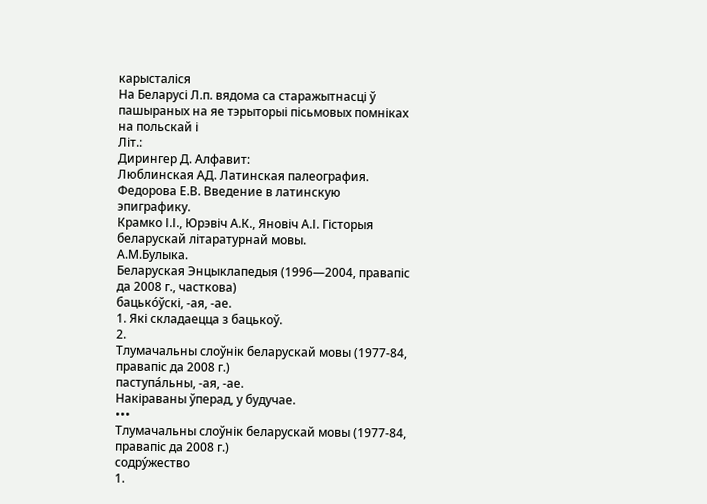карысталіся
На Беларусі Л.п. вядома са старажытнасці ў пашыраных на яе тэрыторыі пісьмовых помніках на польскай і
Літ.:
Дирингер Д. Алфавит:
Люблинская АД. Латинская палеография.
Федорова Е.В. Введение в латинскую эпиграфику.
Крамко І.І., Юрэвіч А.К., Яновіч А.І. Гісторыя беларускай літаратурнай мовы.
А.М.Булыка.
Беларуская Энцыклапедыя (1996—2004, правапіс да 2008 г., часткова)
бацько́ўскі, ‑ая, ‑ае.
1. Які складаецца з бацькоў.
2.
Тлумачальны слоўнік беларускай мовы (1977-84, правапіс да 2008 г.)
паступа́льны, ‑ая, ‑ае.
Накіраваны ўперад, у будучае.
•••
Тлумачальны слоўнік беларускай мовы (1977-84, правапіс да 2008 г.)
содру́жество
1.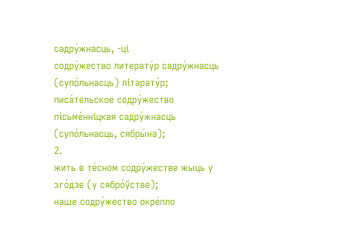садру́жнасць, -ці
содру́жество литерату́р садру́жнасць (супо́льнасць) літарату́р;
писа́тельское содру́жество пісьме́нніцкая садру́жнасць (супо́льнасць, сябры́на);
2.
жить в те́сном содру́жестве жыць у зго́дзе (у сябро́ўстве);
наше содру́жество окре́пло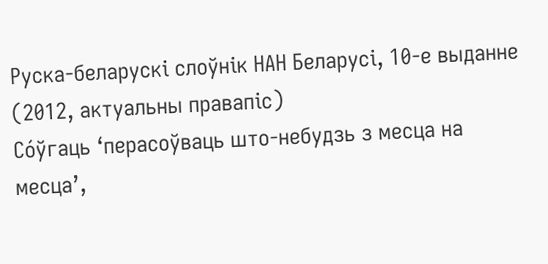Руска-беларускі слоўнік НАН Беларусі, 10-е выданне (2012, актуальны правапіс)
Со́ўгаць ‘перасоўваць што-небудзь з месца на месца’,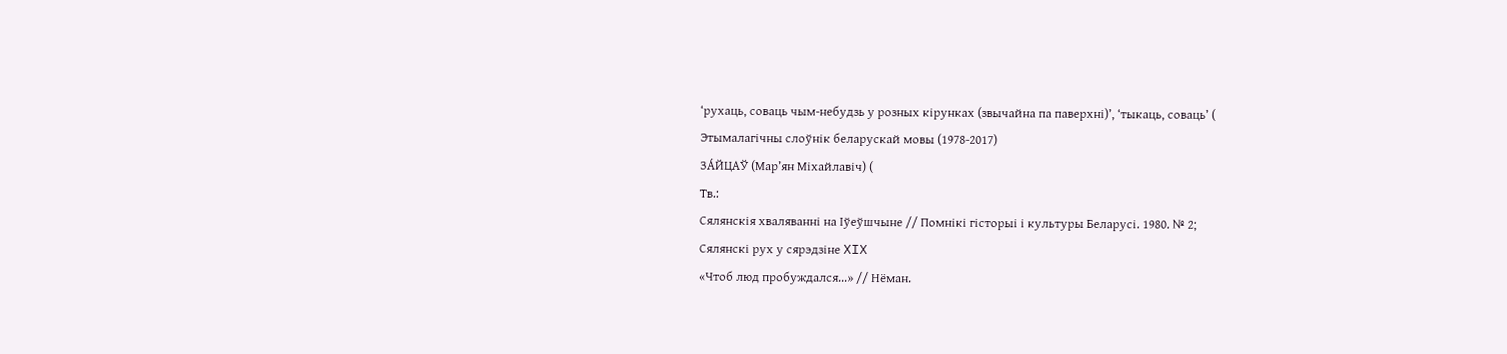‘рухаць, соваць чым-небудзь у розных кірунках (звычайна па паверхні)’, ‘тыкаць, соваць’ (
Этымалагічны слоўнік беларускай мовы (1978-2017)
ЗА́ЙЦАЎ (Мар’ян Міхайлавіч) (
Тв.:
Сялянскія хваляванні на Іўеўшчыне // Помнікі гісторыі і культуры Беларусі. 1980. № 2;
Сялянскі рух у сярэдзіне XIX
«Чтоб люд пробуждался...» // Нёман.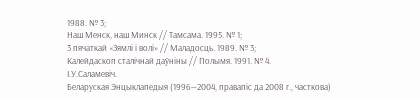1988. № 3;
Наш Менск, наш Минск // Тамсама. 1995. № 1;
3 пячаткай «Зямлі і волі» // Маладосць. 1989. № 3;
Калейдаскоп сталічнай даўніны // Полымя. 1991. № 4.
І.У.Саламевіч.
Беларуская Энцыклапедыя (1996—2004, правапіс да 2008 г., часткова)